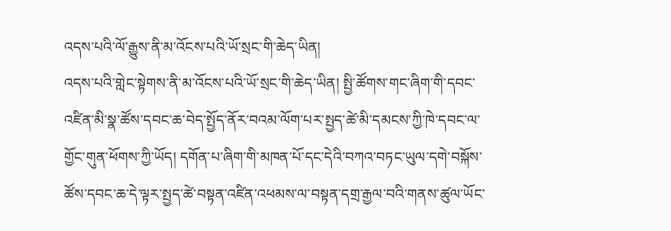འདས་པའི་ལོ་རྒྱུས་ནི་མ་འོངས་པའི་ཡོ་སྲང་གི་ཆེད་ཡིན།
འདས་པའི་གླེང་སྟེགས་ནི་མ་འོངས་པའི་ཡོ་སྲང་གི་ཆེད་ཡིན། སྤྱི་ཚོགས་གང་ཞིག་གི་དབང་འཛིན་མི་སྣ་ཚོས་དབང་ཆ་བེད་སྤྱོད་ནོར་བའམ་ལོག་པར་སྤྱད་ཚེ་མི་དམངས་ཀྱི་ཁེ་དབང་ལ་གྱོང་གུན་ཕོགས་ཀྱི་ཡོད། དགོན་པ་ཞིག་གི་མཁན་པོ་དང་དེའི་བཀའ་བཏང་ཡུལ་དགེ་བསྐོས་ཚོས་དབང་ཆ་དེ་ལྟར་སྤྱད་ཚེ་བསྟན་འཛིན་འཕམས་ལ་བསྟན་དགྲ་རྒྱལ་བའི་གནས་ཚུལ་ཡོང་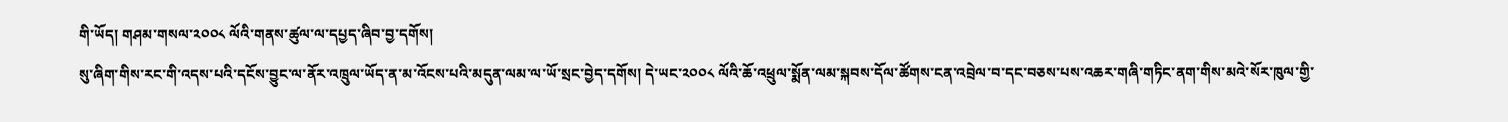གི་ཡོད། གཤམ་གསལ་༢༠༠༨ ལོའི་གནས་ཚུལ་ལ་དཔྱད་ཞིབ་བྱ་དགོས།
སུ་ཞིག་གིས་རང་གི་འདས་པའི་དངོས་བྱུང་ལ་ནོར་འཁྲུལ་ཡོད་ན་མ་འོངས་པའི་མདུན་ལམ་ལ་ཡོ་སྲང་བྱེད་དགོས། དེ་ཡང་༢༠༠༨ ལོའི་ཆོ་འཕྲུལ་སྨོན་ལམ་སྐབས་དོལ་ཚོགས་ངན་འབྲེལ་བ་དང་བཅས་པས་འཆར་གཞི་གཏིང་ནག་གིས་མའེ་སོར་ཁུལ་གྱི་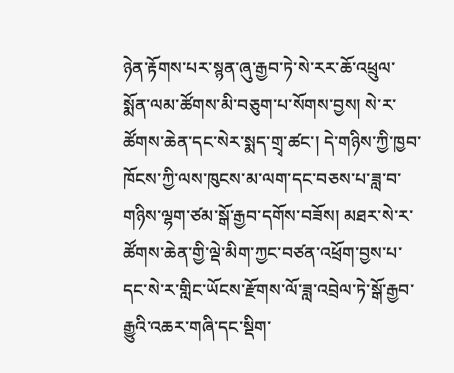ཉེན་རྟོགས་པར་སྙན་ཞུ་རྒྱབ་ཏེ་སེ་རར་ཆོ་འཕྲུལ་སྨོན་ལམ་ཚོགས་མི་བཅུག་པ་སོགས་བྱས། སེ་ར་ཚོགས་ཆེན་དང་སེར་སྨད་གྲྭ་ཚང་། དེ་གཉིས་ཀྱི་ཁྱབ་ཁོངས་ཀྱི་ལས་ཁུངས་མ་ལག་དང་བཅས་པ་ཟླ་བ་གཉིས་ལྷག་ཙམ་སྒོ་རྒྱབ་དགོས་བཟོས། མཐར་སེ་ར་ཚོགས་ཆེན་གྱི་ལྡེ་མིག་ཀྱང་བཙན་འཕྲོག་བྱས་པ་དང་སེ་ར་གླིང་ཡོངས་རྫོགས་ལོ་ཟླ་འབྲེལ་ཏེ་སྒོ་རྒྱབ་རྒྱུའི་འཆར་གཞི་དང་སྡིག་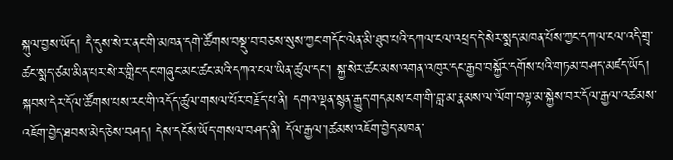སྐུལ་བྱས་ཡོད། དཻ་དུས་སེ་ར་ནང་གི་མཁན་དགེ་ཚོགས་བསྡུ་བ་བཅས་སུས་ཀྱང་གདོང་ལེན་མི་ཐུབ་པའི་དཀལ་ངལ་འཕྲད་དེ་སེར་སྨད་མཁན་པོས་ཀྱང་དཀལ་ངལ་འདི་གྲྭ་ཚང་སྨད་ཙམ་མིན་པར་སེ་ར་གླིང་དང་གཞུང་མང་ཚང་མའི་དཀའ་ངལ་ཡིན་ཚུལ་དང་། སྐྱ་སེར་ཚང་མས་འགན་འཁུར་དང་རྒྱབ་བསྐྱོར་དགོས་པའི་གཏམ་བཤད་མཛད་ཡོད། སྐབས་དེར་དོལ་ཚོགས་པས་རང་གི་འདོད་ཚུལ་གསལ་པོར་བརྗོད་པ་ནི། དགའ་ལྡན་སྙན་རྒྱུད་གདམས་ངག་གི་བླ་མ་རྣམས་ལ་ལོག་བལྟ་མ་སྐྱེས་བར་དོལ་རྒྱལ་འཚམས་འཇོག་བྱེད་ཐབས་མེད་ཅེས་བཤད། དེས་དངོས་ཡོད་གསལ་བཤད་ནི། དོལ་རྒྱལ་།ཚམས་འཇོག་བྱེད་མཁན་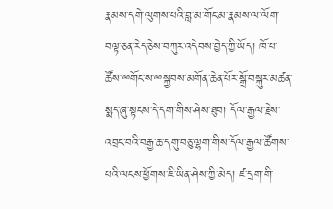རྣམས་དགེ་ལུགས་པའི་བླ་མ་གོང་མ་རྣམས་ལ་ལོག་བལྟ་ཅན་རེད་ཅེས་བཀུར་འདེབས་བྱེད་ཀྱི་ཡོད། ཁོ་པ་ཚོས་ྋགོང་ས་ྋསྐྱབས་མགོན་ཆེན་པོར་སྒྲོ་བསྐུར་མཚན་སྨད་ཞུ་སྟངས་དེ་དག་གིས་ཤེས་ཐུབ། དོལ་རྒྱལ་རྗེས་འབྲང་བའི་བརྒྱ་ཆ་དགུ་བཅུ་ལྷག་གིས་དོལ་རྒྱལ་ཚོགས་པའི་ལངས་ཕྱོགས་ཇི་ཡིན་ཤེས་ཀྱི་མེད། ཛ་དྲག་གི་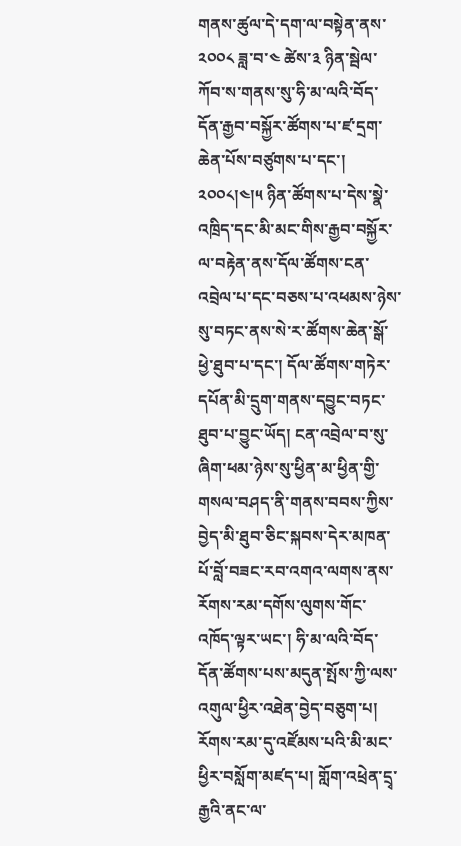གནས་ཚུལ་དེ་དག་ལ་བསྟེན་ནས་༢༠༠༨ ཟླ་བ་༤ ཚེས་༣ ཉིན་སྦེལ་ཀོབ་ས་གནས་སུ་ཧི་མ་ལའི་བོད་དོན་རྒྱབ་བསྐྱོར་ཚོགས་པ་ཛ་དྲག་ཆེན་པོས་བཙུགས་པ་དང་། ༢༠༠༨།༤།༥ ཉིན་ཚོགས་པ་དེས་སྣེ་འཁྲིད་དང་མི་མང་གིས་རྒྱབ་བསྐྱོར་ལ་བརྟེན་ནས་དོལ་ཚོགས་ངན་འབྲེལ་པ་དང་བཅས་པ་འཕམས་ཉེས་སུ་བཏང་ནས་སེ་ར་ཚོགས་ཆེན་སྒོ་ཕྱེ་ཐུབ་པ་དང་། དོལ་ཚོགས་གཏེར་དཔོན་མི་དྲུག་གནས་དབྱུང་བཏང་ཐུབ་པ་བྱུང་ཡོད། ངན་འབྲེལ་བ་སུ་ཞིག་ཕམ་ཉེས་སུ་ཕྱིན་མ་ཕྱིན་གྱི་གསལ་བཤད་ནི་གནས་བབས་ཀྱིས་བྱེད་མི་ཐུབ་ཅིང་སྐབས་དེར་མཁན་པོ་བློ་བཟང་རབ་འགའ་ལགས་ནས་རོགས་རམ་དགོས་ལུགས་གོང་འཁོད་ལྟར་ཡང་། ཧི་མ་ལའི་བོད་དོན་ཚོགས་པས་མདུན་སྤོས་ཀྱི་ལས་འགུལ་ཕྱིར་འཐེན་བྱེད་བཅུག་པ། རོགས་རམ་དུ་འཛོམས་པའི་མི་མང་ཕྱིར་བསློག་མཛད་པ། གློག་འཕྲེན་དྲྭ་རྒྱའི་ནང་ལ་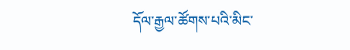དོལ་རྒྱལ་ཚོགས་པའི་མིང་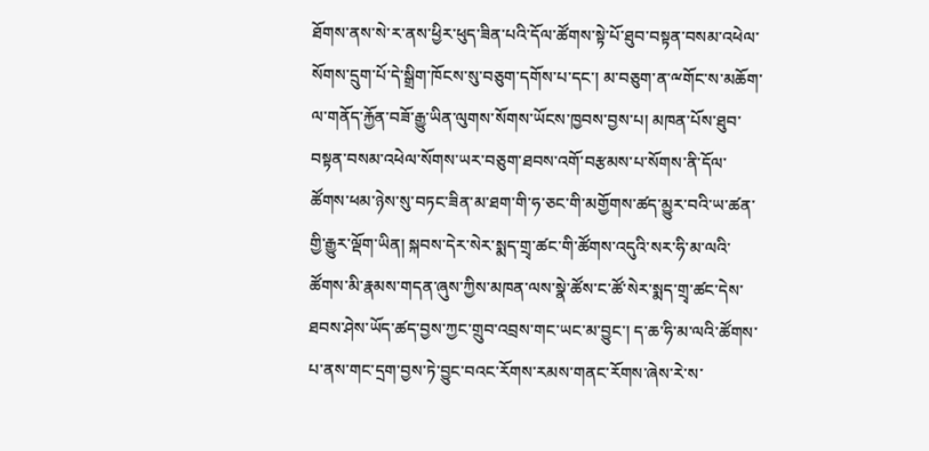ཐོགས་ནས་སེ་ར་ནས་ཕྱིར་ཕུད་ཟིན་པའི་དོལ་ཚོགས་སྟེ་པོ་ཐུབ་བསྟན་བསམ་འཕེལ་སོགས་དྲུག་པོ་དེ་སྒྲིག་ཁོངས་སུ་བཅུག་དགོས་པ་དང་། མ་བཅུག་ན་ྋགོང་ས་མཆོག་ལ་གནོད་རྐྱོན་བཟོ་རྒྱུ་ཡིན་ལུགས་སོགས་ཡོངས་ཁྱབས་བྱས་པ། མཁན་པོས་ཐུབ་བསྟན་བསམ་འཕེལ་སོགས་ཡར་བཅུག་ཐབས་འགོ་བརྩམས་པ་སོགས་ནི་དོལ་ཚོགས་ཕམ་ཉེས་སུ་བཏང་ཟིན་མ་ཐག་གི་ཧ་ཅང་གི་མགྱོགས་ཚད་མྱུར་བའི་ཡ་ཚན་གྱི་རྒྱུར་ལྡོག་ཡིན། སྐབས་དེར་སེར་སྨད་གྲྭ་ཚང་གི་ཚོགས་འདུའི་སར་ཧི་མ་ལའི་ཚོགས་མི་རྣམས་གདན་ཞུས་ཀྱིས་མཁན་ལས་སྣེ་ཚོས་ང་ཚོ་སེར་སྨད་གྲྭ་ཚང་དེས་ཐབས་ཤེས་ཡོད་ཚད་བྱས་ཀྱང་གྲུབ་འབྲས་གང་ཡང་མ་བྱུང་། ད་ཆ་ཧི་མ་ལའི་ཚོགས་པ་ནས་གང་དྲག་བྱས་ཏེ་བྱུང་བའང་རོགས་རམས་གནང་རོགས་ཞེས་རེ་ས་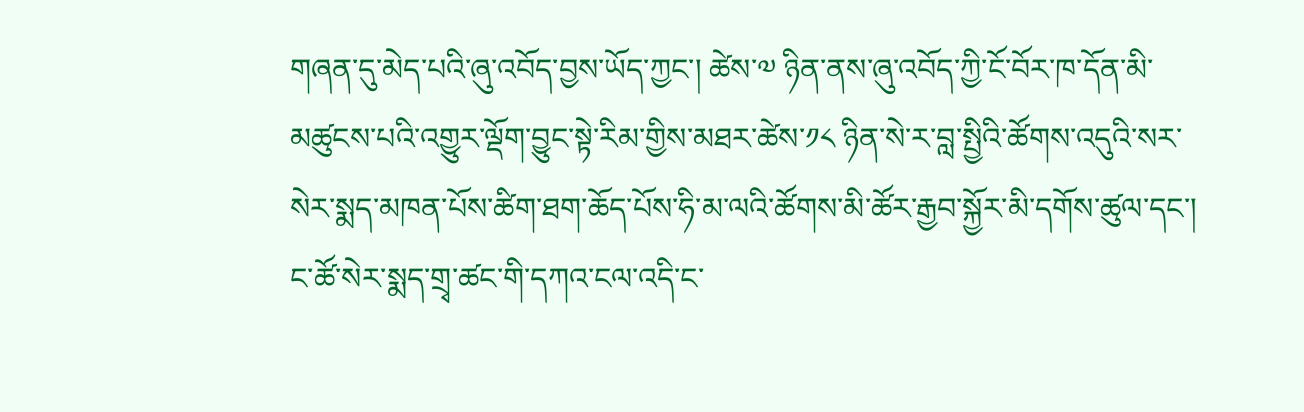གཞན་དུ་མེད་པའི་ཞུ་འབོད་བྱས་ཡོད་ཀྱང་། ཚེས་༧ ཉིན་ནས་ཞུ་འབོད་ཀྱི་ངོ་བོར་ཁ་དོན་མི་མཚུངས་པའི་འགྱུར་ལྡོག་བྱུང་སྟེ་རིམ་གྱིས་མཐར་ཚེས་༡༨ ཉིན་སེ་ར་བླ་སྤྱིའི་ཚོགས་འདུའི་སར་སེར་སྨད་མཁན་པོས་ཚིག་ཐག་ཆོད་པོས་ཧི་མ་ལའི་ཚོགས་མི་ཚོར་རྒྱབ་སྐྱོར་མི་དགོས་ཚུལ་དང་། ང་ཚོ་སེར་སྨད་གྲྭ་ཚང་གི་དཀའ་ངལ་འདི་ང་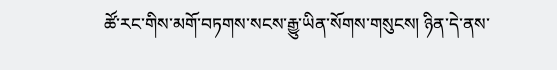ཚོ་རང་གིས་མགོ་བཏགས་སངས་རྒྱུ་ཡིན་སོགས་གསུངས། ཉིན་དེ་ནས་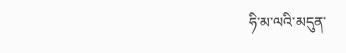ཧི་མ་ལའི་མདུན་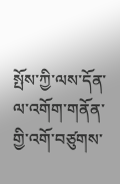སྤོས་ཀྱི་ལས་དོན་ལ་འགོག་གནོན་གྱི་འགོ་བཙུགས་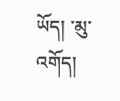ཡོད། ་མུ་འགོད།